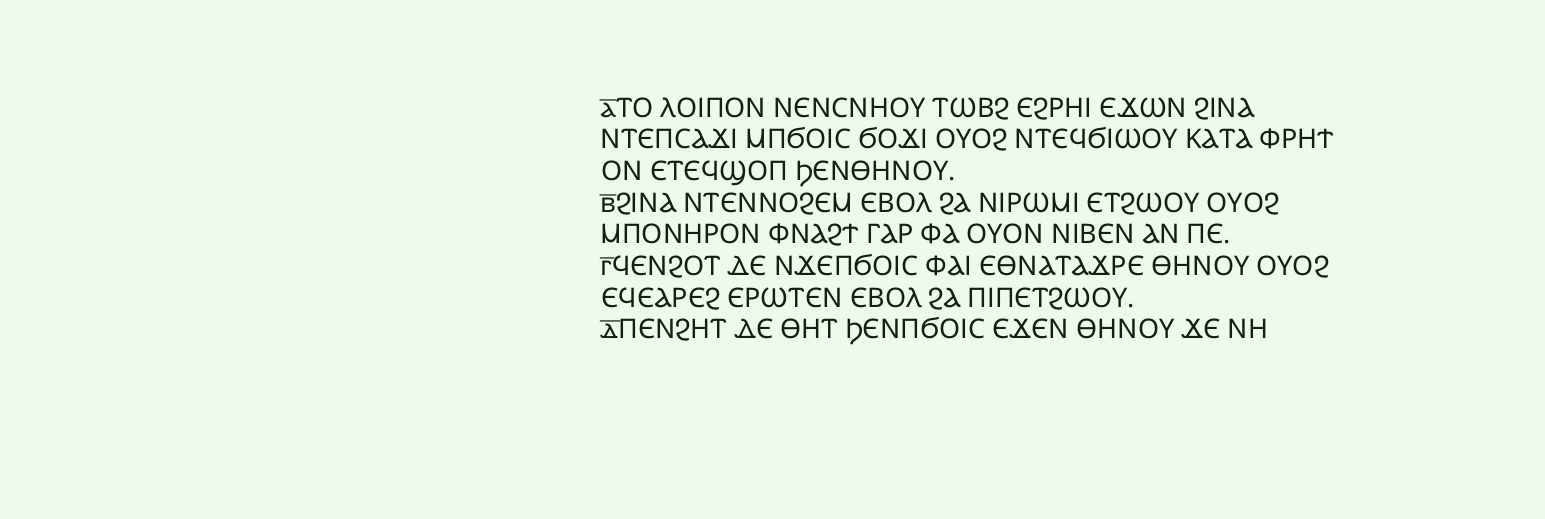ⲁ̅ⲦⲞ ⲖⲞⲒⲠⲞⲚ ⲚⲈⲚⲤⲚⲎⲞⲨ ⲦⲰⲂϨ ⲈϨⲢⲎⲒ ⲈϪⲰⲚ ϨⲒⲚⲀ ⲚⲦⲈⲠⲤⲀϪⲒ ⲘⲠϬⲞⲒⲤ ϬⲞϪⲒ ⲞⲨⲞϨ ⲚⲦⲈϤϬⲒⲰⲞⲨ ⲔⲀⲦⲀ ⲪⲢⲎϮ ⲞⲚ ⲈⲦⲈϤϢⲞⲠ ϦⲈⲚⲐⲎⲚⲞⲨ.
ⲃ̅ϨⲒⲚⲀ ⲚⲦⲈⲚⲚⲞϨⲈⲘ ⲈⲂⲞⲖ ϨⲀ ⲚⲒⲢⲰⲘⲒ ⲈⲦϨⲰⲞⲨ ⲞⲨⲞϨ ⲘⲠⲞⲚⲎⲢⲞⲚ ⲪⲚⲀϨϮ ⲄⲀⲢ ⲪⲀ ⲞⲨⲞⲚ ⲚⲒⲂⲈⲚ ⲀⲚ ⲠⲈ.
ⲅ̅ϤⲈⲚϨⲞⲦ ⲆⲈ ⲚϪⲈⲠϬⲞⲒⲤ ⲪⲀⲒ ⲈⲐⲚⲀⲦⲀϪⲢⲈ ⲐⲎⲚⲞⲨ ⲞⲨⲞϨ ⲈϤⲈⲀⲢⲈϨ ⲈⲢⲰⲦⲈⲚ ⲈⲂⲞⲖ ϨⲀ ⲠⲒⲠⲈⲦϨⲰⲞⲨ.
ⲇ̅ⲠⲈⲚϨⲎⲦ ⲆⲈ ⲐⲎⲦ ϦⲈⲚⲠϬⲞⲒⲤ ⲈϪⲈⲚ ⲐⲎⲚⲞⲨ ϪⲈ ⲚⲎ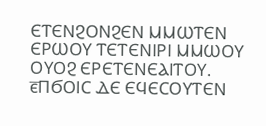ⲈⲦⲈⲚϨⲞⲚϨⲈⲚ ⲘⲘⲰⲦⲈⲚ ⲈⲢⲰⲞⲨ ⲦⲈⲦⲈⲚⲒⲢⲒ ⲘⲘⲰⲞⲨ ⲞⲨⲞϨ ⲈⲢⲈⲦⲈⲚⲈⲀⲒⲦⲞⲨ.
ⲉ̅ⲠϬⲞⲒⲤ ⲆⲈ ⲈϤⲈⲤⲞⲨⲦⲈⲚ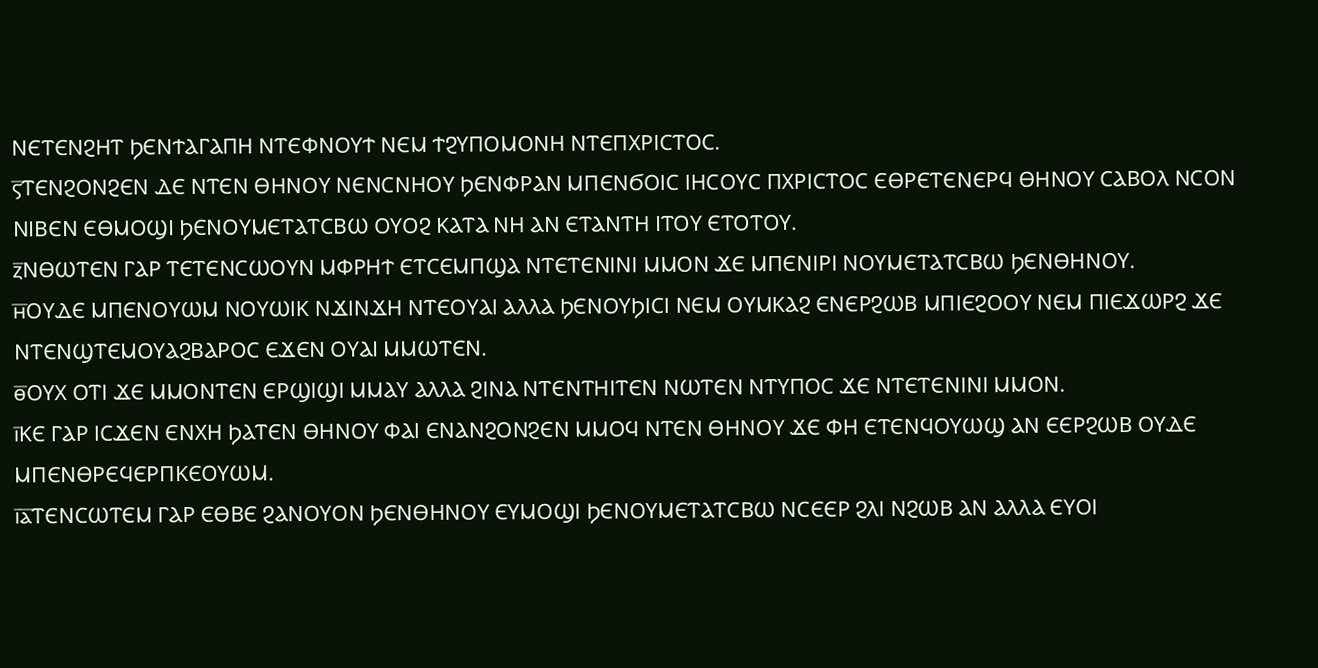ⲚⲈⲦⲈⲚϨⲎⲦ ϦⲈⲚϮⲀⲄⲀⲠⲎ ⲚⲦⲈⲪⲚⲞⲨϮ ⲚⲈⲘ ϮϨⲨⲠⲞⲘⲞⲚⲎ ⲚⲦⲈⲠⲬⲢⲒⲤⲦⲞⲤ.
ⲋ̅ⲦⲈⲚϨⲞⲚϨⲈⲚ ⲆⲈ ⲚⲦⲈⲚ ⲐⲎⲚⲞⲨ ⲚⲈⲚⲤⲚⲎⲞⲨ ϦⲈⲚⲪⲢⲀⲚ ⲘⲠⲈⲚϬⲞⲒⲤ ⲒⲎⲤⲞⲨⲤ ⲠⲬⲢⲒⲤⲦⲞⲤ ⲈⲐⲢⲈⲦⲈⲚⲈⲢϤ ⲐⲎⲚⲞⲨ ⲤⲀⲂⲞⲖ ⲚⲤⲞⲚ ⲚⲒⲂⲈⲚ ⲈⲐⲘⲞϢⲒ ϦⲈⲚⲞⲨⲘⲈⲦⲀⲦⲤⲂⲰ ⲞⲨⲞϨ ⲔⲀⲦⲀ ⲚⲎ ⲀⲚ ⲈⲦⲀⲚⲦⲎ ⲒⲦⲞⲨ ⲈⲦⲞⲦⲞⲨ.
ⲍ̅ⲚⲐⲰⲦⲈⲚ ⲄⲀⲢ ⲦⲈⲦⲈⲚⲤⲰⲞⲨⲚ ⲘⲪⲢⲎϮ ⲈⲦⲤⲈⲘⲠϢⲀ ⲚⲦⲈⲦⲈⲚⲒⲚⲒ ⲘⲘⲞⲚ ϪⲈ ⲘⲠⲈⲚⲒⲢⲒ ⲚⲞⲨⲘⲈⲦⲀⲦⲤⲂⲰ ϦⲈⲚⲐⲎⲚⲞⲨ.
ⲏ̅ⲞⲨⲆⲈ ⲘⲠⲈⲚⲞⲨⲰⲘ ⲚⲞⲨⲰⲒⲔ ⲚϪⲒⲚϪⲎ ⲚⲦⲈⲞⲨⲀⲒ ⲀⲖⲖⲀ ϦⲈⲚⲞⲨϦⲒⲤⲒ ⲚⲈⲘ ⲞⲨⲘⲔⲀϨ ⲈⲚⲈⲢϨⲰⲂ ⲘⲠⲒⲈϨⲞⲞⲨ ⲚⲈⲘ ⲠⲒⲈϪⲰⲢϨ ϪⲈ ⲚⲦⲈⲚϢⲦⲈⲘⲞⲨⲀϨⲂⲀⲢⲞⲤ ⲈϪⲈⲚ ⲞⲨⲀⲒ ⲘⲘⲰⲦⲈⲚ.
ⲑ̅ⲞⲨⲬ ⲞⲦⲒ ϪⲈ ⲘⲘⲞⲚⲦⲈⲚ ⲈⲢϢⲒϢⲒ ⲘⲘⲀⲨ ⲀⲖⲖⲀ ϨⲒⲚⲀ ⲚⲦⲈⲚⲦⲎⲒⲦⲈⲚ ⲚⲰⲦⲈⲚ ⲚⲦⲨⲠⲞⲤ ϪⲈ ⲚⲦⲈⲦⲈⲚⲒⲚⲒ ⲘⲘⲞⲚ.
ⲓ̅ⲔⲈ ⲄⲀⲢ ⲒⲤϪⲈⲚ ⲈⲚⲬⲎ ϦⲀⲦⲈⲚ ⲐⲎⲚⲞⲨ ⲪⲀⲒ ⲈⲚⲀⲚϨⲞⲚϨⲈⲚ ⲘⲘⲞϤ ⲚⲦⲈⲚ ⲐⲎⲚⲞⲨ ϪⲈ ⲪⲎ ⲈⲦⲈⲚϤⲞⲨⲰϢ ⲀⲚ ⲈⲈⲢϨⲰⲂ ⲞⲨⲆⲈ ⲘⲠⲈⲚⲐⲢⲈϤⲈⲢⲠⲔⲈⲞⲨⲰⲘ.
ⲓ̅ⲁ̅ⲦⲈⲚⲤⲰⲦⲈⲘ ⲄⲀⲢ ⲈⲐⲂⲈ ϨⲀⲚⲞⲨⲞⲚ ϦⲈⲚⲐⲎⲚⲞⲨ ⲈⲨⲘⲞϢⲒ ϦⲈⲚⲞⲨⲘⲈⲦⲀⲦⲤⲂⲰ ⲚⲤⲈⲈⲢ ϨⲖⲒ ⲚϨⲰⲂ ⲀⲚ ⲀⲖⲖⲀ ⲈⲨⲞⲒ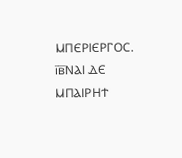ⲘⲠⲈⲢⲒⲈⲢⲄⲞⲤ.
ⲓ̅ⲃ̅ⲚⲀⲒ ⲆⲈ ⲘⲠⲀⲒⲢⲎϮ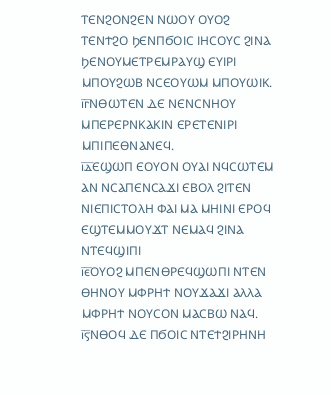ⲦⲈⲚϨⲞⲚϨⲈⲚ ⲚⲰⲞⲨ ⲞⲨⲞϨ ⲦⲈⲚϮϨⲞ ϦⲈⲚⲠϬⲞⲒⲤ ⲒⲎⲤⲞⲨⲤ ϨⲒⲚⲀ ϦⲈⲚⲞⲨⲘⲈⲦⲢⲈⲘⲢⲀⲨϢ ⲈⲨⲒⲢⲒ ⲘⲠⲞⲨϨⲰⲂ ⲚⲤⲈⲞⲨⲰⲘ ⲘⲠⲞⲨⲰⲒⲔ.
ⲓ̅ⲅ̅ⲚⲐⲰⲦⲈⲚ ⲆⲈ ⲚⲈⲚⲤⲚⲎⲞⲨ ⲘⲠⲈⲢⲈⲢⲚⲔⲀⲔⲒⲚ ⲈⲢⲈⲦⲈⲚⲒⲢⲒ ⲘⲠⲒⲠⲈⲐⲚⲀⲚⲈϤ.
ⲓ̅ⲇ̅ⲈϢⲰⲠ ⲈⲞⲨⲞⲚ ⲞⲨⲀⲒ ⲚϤⲤⲰⲦⲈⲘ ⲀⲚ ⲚⲤⲀⲠⲈⲚⲤⲀϪⲒ ⲈⲂⲞⲖ ϨⲒⲦⲈⲚ ⲚⲒⲈⲠⲒⲤⲦⲞⲖⲎ ⲪⲀⲒ ⲘⲀ ⲘⲎⲒⲚⲒ ⲈⲢⲞϤ ⲈϢⲦⲈⲘⲘⲞⲨϪⲦ ⲚⲈⲘⲀϤ ϨⲒⲚⲀ ⲚⲦⲈϤϢⲒⲠⲒ
ⲓ̅ⲉ̅ⲞⲨⲞϨ ⲘⲠⲈⲚⲐⲢⲈϤϢⲰⲠⲒ ⲚⲦⲈⲚ ⲐⲎⲚⲞⲨ ⲘⲪⲢⲎϮ ⲚⲞⲨϪⲀϪⲒ ⲀⲖⲖⲀ ⲘⲪⲢⲎϮ ⲚⲞⲨⲤⲞⲚ ⲘⲀⲤⲂⲰ ⲚⲀϤ.
ⲓ̅ⲋ̅ⲚⲐⲞϤ ⲆⲈ ⲠϬⲞⲒⲤ ⲚⲦⲈϮϨⲒⲢⲎⲚⲎ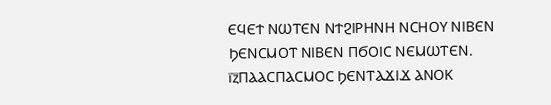ⲈϤⲈϮ ⲚⲰⲦⲈⲚ ⲚϮϨⲒⲢⲎⲚⲎ ⲚⲤⲎⲞⲨ ⲚⲒⲂⲈⲚ ϦⲈⲚⲤⲘⲞⲦ ⲚⲒⲂⲈⲚ ⲠϬⲞⲒⲤ ⲚⲈⲘⲰⲦⲈⲚ.
ⲓ̅ⲍ̅ⲠⲀⲀⲤⲠⲀⲤⲘⲞⲤ ϦⲈⲚⲦⲀϪⲒϪ ⲀⲚⲞⲔ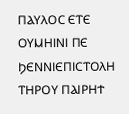ⲠⲀⲨⲖⲞⲤ ⲈⲦⲈ ⲞⲨⲘⲎⲒⲚⲒ ⲠⲈ ϦⲈⲚⲚⲒⲈⲠⲒⲤⲦⲞⲖⲎ ⲦⲎⲢⲞⲨ ⲠⲀⲒⲢⲎϮ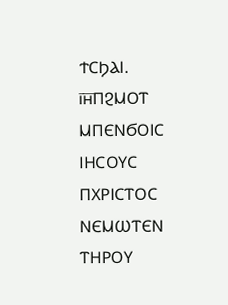ϮⲤϦⲀⲒ.
ⲓ̅ⲏ̅ⲠϨⲘⲞⲦ ⲘⲠⲈⲚϬⲞⲒⲤ ⲒⲎⲤⲞⲨⲤ ⲠⲬⲢⲒⲤⲦⲞⲤ ⲚⲈⲘⲰⲦⲈⲚ ⲦⲎⲢⲞⲨ